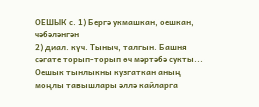ОЕШЫК с. 1) Бергә укмашкан, оешкан, чәбәләнгән
2) диал. күч. Тыныч, талгын. Башня сәгате торып-торып өч мәртәбә сукты... Оешык тынлыкны кузгаткан аның моңлы тавышлары әллә кайларга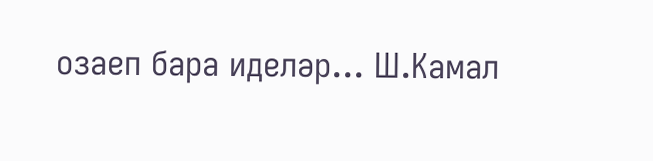озаеп бара иделәр... Ш.Камал